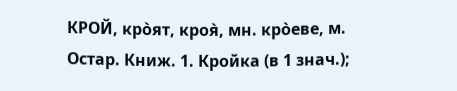КРОЙ, кро̀ят, кроя̀, мн. кро̀еве, м. Остар. Книж. 1. Кройка (в 1 знач.);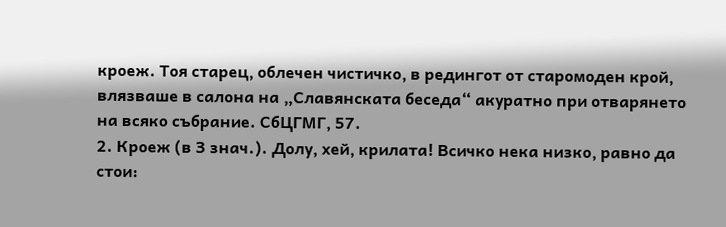кроеж. Тоя старец, облечен чистичко, в редингот от старомоден крой, влязваше в салона на „Славянската беседа“ акуратно при отварянето на всяко събрание. СбЦГМГ, 57.
2. Кроеж (в З знач.). Долу, хей, крилата! Всичко нека низко, равно да стои: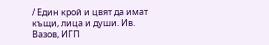/ Един крой и цвят да имат къщи, лица и души. Ив. Вазов, ИГП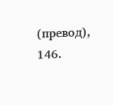(превод), 146.